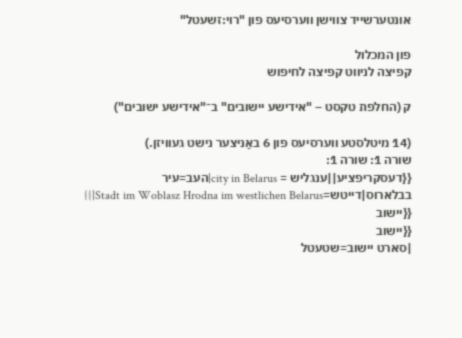אונטערשייד צווישן ווערסיעס פון "רוי:זשעטל"

פון המכלול
קפיצה לניווט קפיצה לחיפוש

ק (החלפת טקסט – "אידישע יישובים" ב־"אידישע ישובים")

(14 מיטלסטע ווערסיעס פון 6 באַניצער נישט געוויזן.)
שורה 1: שורה 1:
{{דעסקריפציע||ענגליש = city in Belarus|העב=עיר בבלארוס|דייטש=Stadt im Woblasz Hrodna im westlichen Belarus|}}
{{יישוב
{{יישוב
|סארט יישוב=שטעטל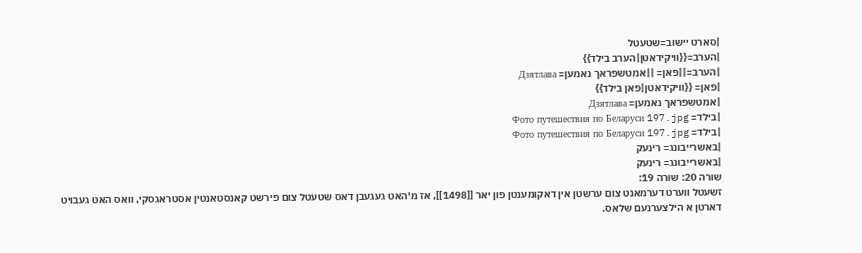|סארט יישוב=שטעטל
|הערב={{וויקידאטן|הערב בילד}}
|הערב=||פאן= ||אמטשפראך נאמען= Дзятлава
|פאן= {{וויקידאטן|פאן בילד}}
|אמטשפראך נאמען= Дзятлава
|בילד= Фото путешествия по Беларуси 197.jpg
|בילד= Фото путешествия по Беларуси 197.jpg
|באשרייבונג= רינעק
|באשרייבונג= רינעק
שורה 20: שורה 19:
זשעטל ווערט דערמאנט צום ערשטן אין דאקומענטן פון יאר [[1498]], אז מ'האט געגעבן דאס שטעטל צום פירשט קאנסטאנטין אסטראגסקי, וואס האט געבויט דארטן א הילצערנעם שלאס.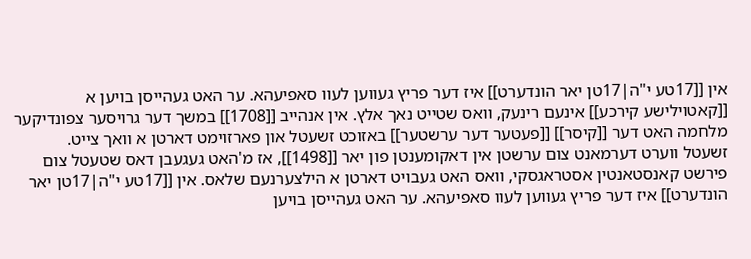אין [[17טע י"ה|17טן יאר הונדערט]] איז דער פריץ געווען לעוו סאפיעהא. ער האט געהייסן בויען א [[קאטוילישע קירכע]] אינעם רינעק, וואס שטייט נאך אלץ. אין אנהייב [[1708]] במשך דער גרויסער צפונדיקער מלחמה האט דער [[קיסר]] [[פעטער דער ערשטער]] באזוכט זשעטל און פארזוימט דארטן א וואך צייט.
זשעטל ווערט דערמאנט צום ערשטן אין דאקומענטן פון יאר [[1498]], אז מ'האט געגעבן דאס שטעטל צום פירשט קאנסטאנטין אסטראגסקי, וואס האט געבויט דארטן א הילצערנעם שלאס. אין [[17טע י"ה|17טן יאר הונדערט]] איז דער פריץ געווען לעוו סאפיעהא. ער האט געהייסן בויען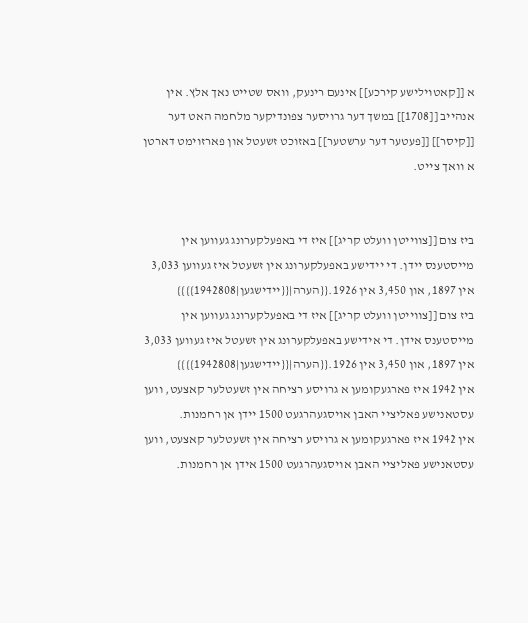א [[קאטוילישע קירכע]] אינעם רינעק, וואס שטייט נאך אלץ. אין אנהייב [[1708]] במשך דער גרויסער צפונדיקער מלחמה האט דער [[קיסר]] [[פעטער דער ערשטער]] באזוכט זשעטל און פארזוימט דארטן א וואך צייט.


ביז צום [[צווייטן וועלט קריג]] איז די באפעלקערונג געווען אין מייסטענס יידן. די יידישע באפעלקערונג אין זשעטל איז געווען 3,033 אין 1897, און 3,450 אין 1926.{{הערה|{{יידישגען|1942808}}}}
ביז צום [[צווייטן וועלט קריג]] איז די באפעלקערונג געווען אין מייסטענס אידן. די אידישע באפעלקערונג אין זשעטל איז געווען 3,033 אין 1897, און 3,450 אין 1926.{{הערה|{{יידישגען|1942808}}}}
אין 1942 איז פארגעקומען א גרויסע רציחה אין זשעטלער קאצעט, ווען עסטאנישע פאליציי האבן אויסגעהרגעט 1500 יידן אן רחמנות.
אין 1942 איז פארגעקומען א גרויסע רציחה אין זשעטלער קאצעט, ווען עסטאנישע פאליציי האבן אויסגעהרגעט 1500 אידן אן רחמנות.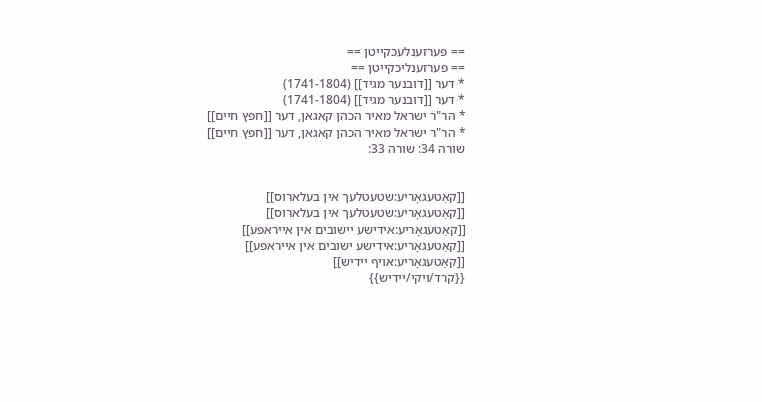== פערזענלעכקייטן ==
== פערזענליכקייטן ==
* דער [[דובנער מגיד]] (1741-1804)
* דער [[דובנער מגיד]] (1741-1804)
* הר"ר ישראל מאיר הכהן קאגאן, דער [[חפץ חיים]]
* הר"ר ישראל מאיר הכהן קאגאן, דער [[חפץ חיים]]
שורה 34: שורה 33:


[[קאַטעגאָריע:שטעטלעך אין בעלארוס]]
[[קאַטעגאָריע:שטעטלעך אין בעלארוס]]
[[קאַטעגאָריע:אידישע יישובים אין אייראפע]]
[[קאַטעגאָריע:אידישע ישובים אין אייראפע]]
[[קאַטעגאָריע:אויף יידיש]]
{{קרד/ויקי/יידיש}}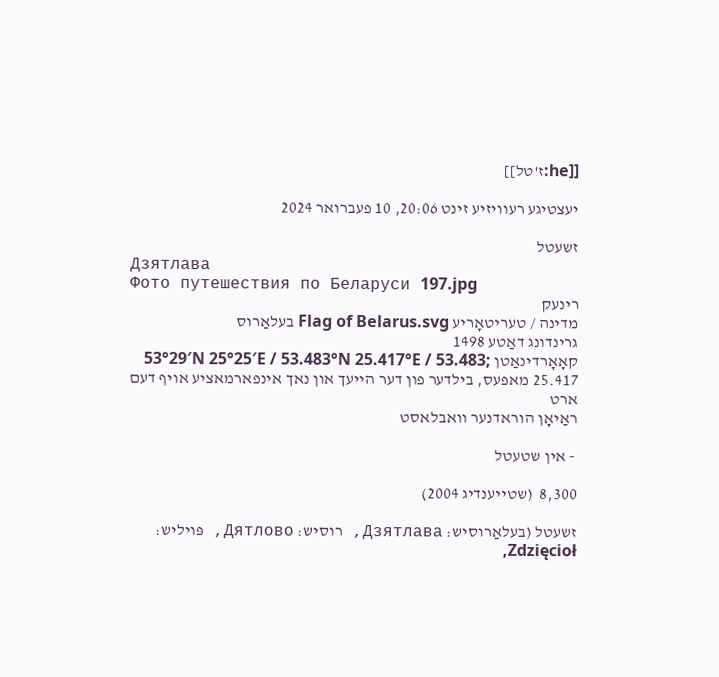[[he:ז'טל]]

יעצטיגע רעוויזיע זינט 20:06, 10 פעברואר 2024

זשעטל
Дзятлава
Фото путешествия по Беларуси 197.jpg
רינעק
מדינה / טעריטאָריע Flag of Belarus.svg בעלאַרוס
גרינדונג דאַטע 1498
קאָאָרדינאַטן 53°29′N 25°25′E / 53.483°N 25.417°E / 53.483; 25.417 מאפעס, בילדער פון דער הייעך און נאך אינפארמאציע אויף דעם ארט
ראַיאָן הוראדנער וואבלאסט

 ‑ אין שטעטל

8,300  (שטייענדיג 2004)

זשעטל (בעלאַרוסיש: Дзятлава, רוסיש: Дятлово, פּויליש: Zdzięcioł,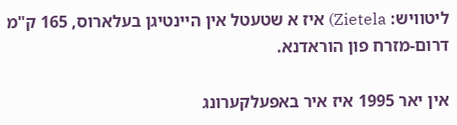ליטוויש: Zietela) איז א שטעטל אין היינטיגן בעלארוס, 165 ק"מ דרום-מזרח פון הוראדנא.

אין יאר 1995 איז איר באפעלקערונג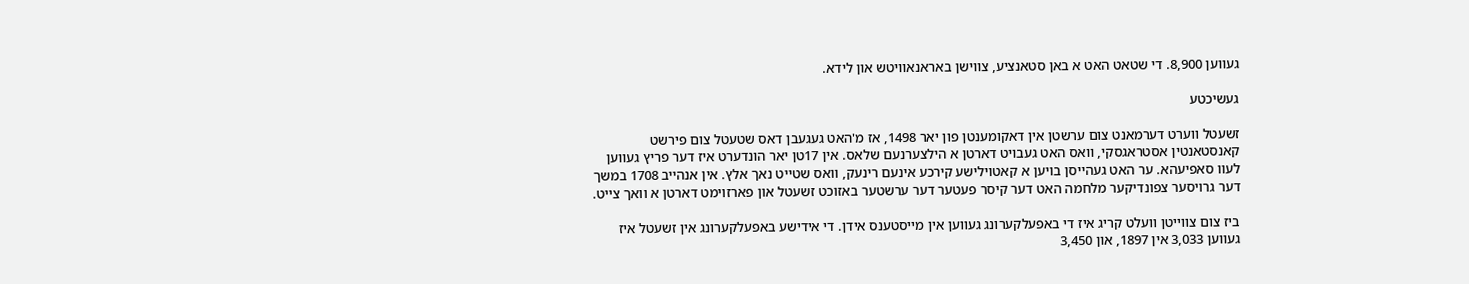געווען 8,900. די שטאט האט א באן סטאנציע, צווישן באראנאוויטש און לידא.

געשיכטע

זשעטל ווערט דערמאנט צום ערשטן אין דאקומענטן פון יאר 1498, אז מ'האט געגעבן דאס שטעטל צום פירשט קאנסטאנטין אסטראגסקי, וואס האט געבויט דארטן א הילצערנעם שלאס. אין 17טן יאר הונדערט איז דער פריץ געווען לעוו סאפיעהא. ער האט געהייסן בויען א קאטוילישע קירכע אינעם רינעק, וואס שטייט נאך אלץ. אין אנהייב 1708 במשך דער גרויסער צפונדיקער מלחמה האט דער קיסר פעטער דער ערשטער באזוכט זשעטל און פארזוימט דארטן א וואך צייט.

ביז צום צווייטן וועלט קריג איז די באפעלקערונג געווען אין מייסטענס אידן. די אידישע באפעלקערונג אין זשעטל איז געווען 3,033 אין 1897, און 3,450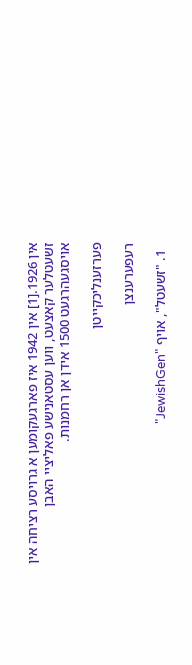אין 1926.[1] אין 1942 איז פארגעקומען א גרויסע רציחה אין זשעטלער קאצעט, ווען עסטאנישע פאליציי האבן אויסגעהרגעט 1500 אידן אן רחמנות.

פערזענליכקייטן

רעפערענצן

  1. "זשעטל", אויף "JewishGen"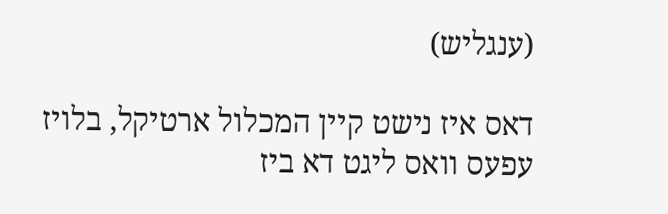(ענגליש)

דאס איז נישט קיין המכלול ארטיקל, בלויז עפעס וואס ליגט דא ביז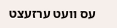עס וועט ערזעצט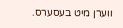ווערן מיט בעסערס.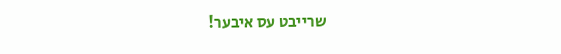שרייבט עס איבער!